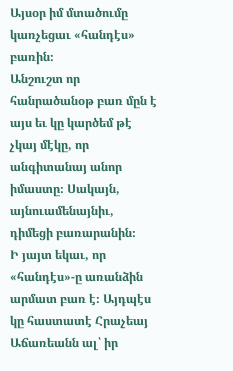Այսօր իմ մտածումը կառչեցաւ «հանդէս» բառին։
Անշուշտ որ հանրածանօթ բառ մըն է այս եւ կը կարծեմ թէ չկայ մէկը, որ անգիտանայ անոր իմաստը։ Սակայն, այնուամենայնիւ, դիմեցի բառարանին։
Ի յայտ եկաւ, որ «հանդէս»-ը առանձին արմատ բառ է։ Այդպէս կը հաստատէ Հրաչեայ Աճառեանն ալ՝ իր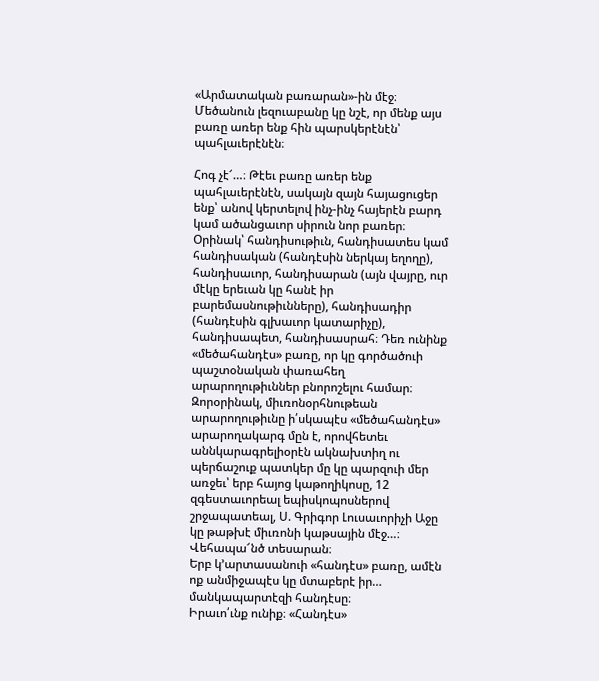«Արմատական բառարան»-ին մէջ։ Մեծանուն լեզուաբանը կը նշէ, որ մենք այս բառը առեր ենք հին պարսկերէնէն՝ պահլաւերէնէն։

Հոգ չէ՜…։ Թէեւ բառը առեր ենք պահլաւերէնէն, սակայն զայն հայացուցեր ենք՝ անով կերտելով ինչ-ինչ հայերէն բարդ կամ ածանցաւոր սիրուն նոր բառեր։ Օրինակ՝ հանդիսութիւն, հանդիսատես կամ հանդիսական (հանդէսին ներկայ եղողը), հանդիսաւոր, հանդիսարան (այն վայրը, ուր մէկը երեւան կը հանէ իր բարեմասնութիւնները), հանդիսադիր (հանդէսին գլխաւոր կատարիչը), հանդիսապետ, հանդիսասրահ։ Դեռ ունինք «մեծահանդէս» բառը, որ կը գործածուի պաշտօնական փառահեղ արարողութիւններ բնորոշելու համար։ Զորօրինակ, միւռոնօրհնութեան արարողութիւնը ի՛սկապէս «մեծահանդէս» արարողակարգ մըն է, որովհետեւ աննկարագրելիօրէն ակնախտիղ ու պերճաշուք պատկեր մը կը պարզուի մեր առջեւ՝ երբ հայոց կաթողիկոսը, 12 զգեստաւորեալ եպիսկոպոսներով շրջապատեալ, Ս. Գրիգոր Լուսաւորիչի Աջը կը թաթխէ միւռոնի կաթսային մէջ…։
Վեհապա՜նծ տեսարան։
Երբ կ’արտասանուի «հանդէս» բառը, ամէն ոք անմիջապէս կը մտաբերէ իր… մանկապարտէզի հանդէսը։
Իրաւո՛ւնք ունիք։ «Հանդէս»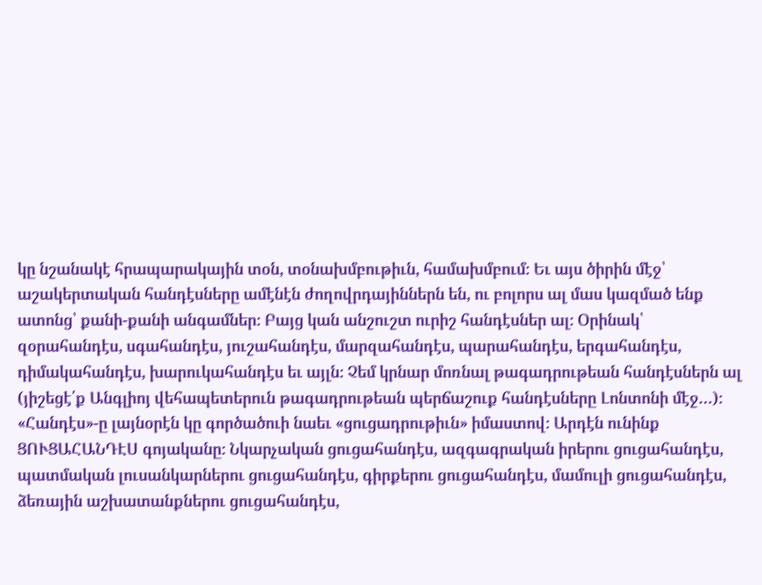կը նշանակէ հրապարակային տօն, տօնախմբութիւն, համախմբում։ Եւ այս ծիրին մէջ՝ աշակերտական հանդէսները ամէնէն ժողովրդայիններն են, ու բոլորս ալ մաս կազմած ենք ատոնց՝ քանի-քանի անգամներ։ Բայց կան անշուշտ ուրիշ հանդէսներ ալ։ Օրինակ՝ զօրահանդէս, սգահանդէս, յուշահանդէս, մարզահանդէս, պարահանդէս, երգահանդէս, դիմակահանդէս, խարուկահանդէս եւ այլն։ Չեմ կրնար մոռնալ թագադրութեան հանդէսներն ալ (յիշեցէ՛ք Անգլիոյ վեհապետերուն թագադրութեան պերճաշուք հանդէսները Լոնտոնի մէջ…)։
«Հանդէս»-ը լայնօրէն կը գործածուի նաեւ «ցուցադրութիւն» իմաստով։ Արդէն ունինք ՑՈՒՑԱՀԱՆԴԷՍ գոյականը։ Նկարչական ցուցահանդէս, ազգագրական իրերու ցուցահանդէս, պատմական լուսանկարներու ցուցահանդէս, գիրքերու ցուցահանդէս, մամուլի ցուցահանդէս, ձեռային աշխատանքներու ցուցահանդէս,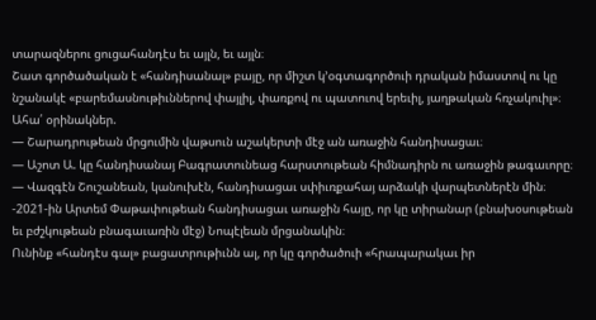տարազներու ցուցահանդէս եւ այլն, եւ այլն։
Շատ գործածական է «հանդիսանալ» բայը, որ միշտ կ’օգտագործուի դրական իմաստով ու կը նշանակէ «բարեմասնութիւններով փայլիլ, փառքով ու պատուով երեւիլ, յաղթական հռչակուիլ»։ Ահա՛ օրինակներ.
— Շարադրութեան մրցումին վաթսուն աշակերտի մէջ ան առաջին հանդիսացաւ։
— Աշոտ Ա. կը հանդիսանայ Բագրատունեաց հարստութեան հիմնադիրն ու առաջին թագաւորը։
— Վազգէն Շուշանեան, կանուխէն, հանդիսացաւ սփիւռքահայ արձակի վարպետներէն մին։
-2021-ին Արտեմ Փաթափութեան հանդիսացաւ առաջին հայը, որ կը տիրանար (բնախօսութեան եւ բժշկութեան բնագաւառին մէջ) Նոպէլեան մրցանակին։
Ունինք «հանդէս գալ» բացատրութիւնն ալ, որ կը գործածուի «հրապարակաւ իր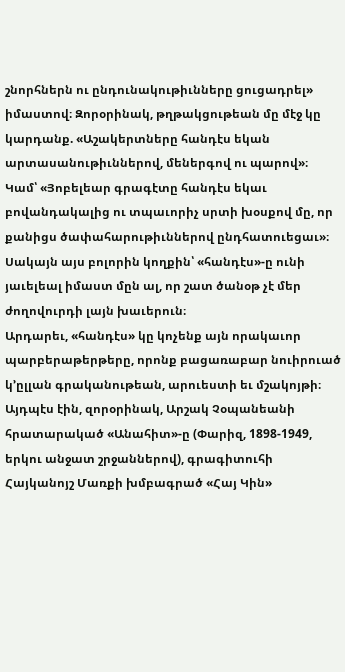շնորհներն ու ընդունակութիւնները ցուցադրել» իմաստով։ Զորօրինակ, թղթակցութեան մը մէջ կը կարդանք. «Աշակերտները հանդէս եկան արտասանութիւններով, մեներգով ու պարով»։ Կամ՝ «Յոբելեար գրագէտը հանդէս եկաւ բովանդակալից ու տպաւորիչ սրտի խօսքով մը, որ քանիցս ծափահարութիւններով ընդհատուեցաւ»։
Սակայն այս բոլորին կողքին՝ «հանդէս»-ը ունի յաւելեալ իմաստ մըն ալ, որ շատ ծանօթ չէ մեր ժողովուրդի լայն խաւերուն։
Արդարեւ, «հանդէս» կը կոչենք այն որակաւոր պարբերաթերթերը, որոնք բացառաբար նուիրուած կ’ըլլան գրականութեան, արուեստի եւ մշակոյթի։ Այդպէս էին, զորօրինակ, Արշակ Չօպանեանի հրատարակած «Անահիտ»-ը (Փարիզ, 1898-1949, երկու անջատ շրջաններով), գրագիտուհի Հայկանոյշ Մառքի խմբագրած «Հայ Կին»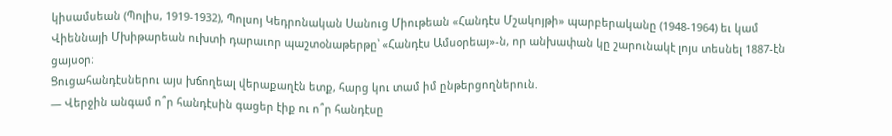կիսամսեան (Պոլիս, 1919-1932), Պոլսոյ Կեդրոնական Սանուց Միութեան «Հանդէս Մշակոյթի» պարբերականը (1948-1964) եւ կամ Վիեննայի Մխիթարեան ուխտի դարաւոր պաշտօնաթերթը՝ «Հանդէս Ամսօրեայ»-ն, որ անխափան կը շարունակէ լոյս տեսնել 1887-էն ցայսօր։
Ցուցահանդէսներու այս խճողեալ վերաքաղէն ետք, հարց կու տամ իմ ընթերցողներուն.
— Վերջին անգամ ո՞ր հանդէսին գացեր էիք ու ո՞ր հանդէսը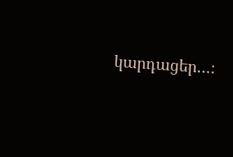կարդացեր…։